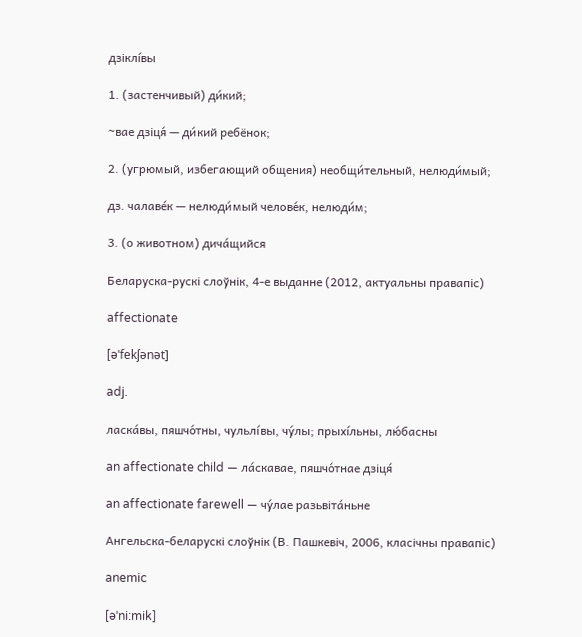дзіклі́вы

1. (застенчивый) ди́кий;

~вае дзіця́ — ди́кий ребёнок;

2. (угрюмый, избегающий общения) необщи́тельный, нелюди́мый;

дз. чалаве́к — нелюди́мый челове́к, нелюди́м;

3. (о животном) дича́щийся

Беларуска-рускі слоўнік, 4-е выданне (2012, актуальны правапіс)

affectionate

[əˈfekʃənət]

adj.

ласка́вы, пяшчо́тны, чульлі́вы, чу́лы; прыхі́льны, лю́басны

an affectionate child — ла́скавае, пяшчо́тнае дзіця́

an affectionate farewell — чу́лае разьвіта́ньне

Ангельска-беларускі слоўнік (В. Пашкевіч, 2006, класічны правапіс)

anemic

[əˈni:mik]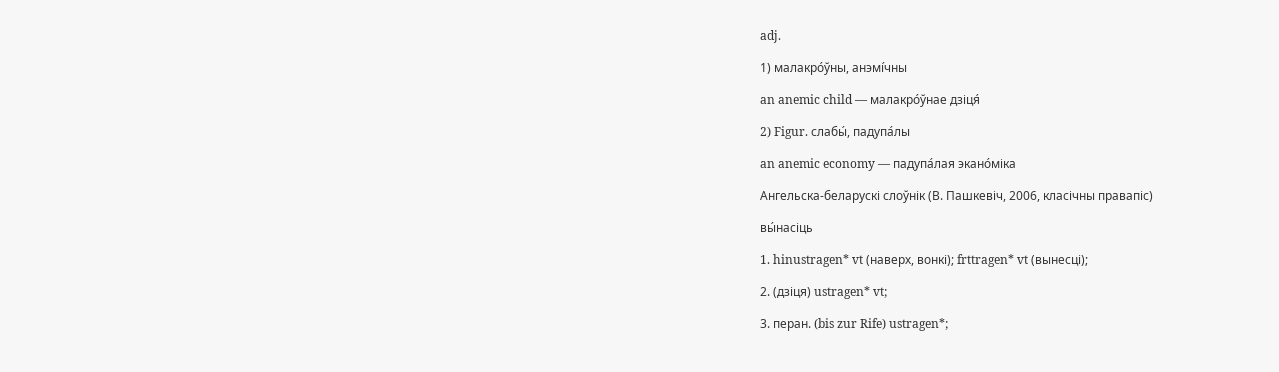adj.

1) малакро́ўны, анэмі́чны

an anemic child — малакро́ўнае дзіця́

2) Figur. слабы́, падупа́лы

an anemic economy — падупа́лая экано́міка

Ангельска-беларускі слоўнік (В. Пашкевіч, 2006, класічны правапіс)

вы́насіць

1. hinustragen* vt (наверх, вонкі); frttragen* vt (вынесці);

2. (дзіця) ustragen* vt;

3. перан. (bis zur Rife) ustragen*;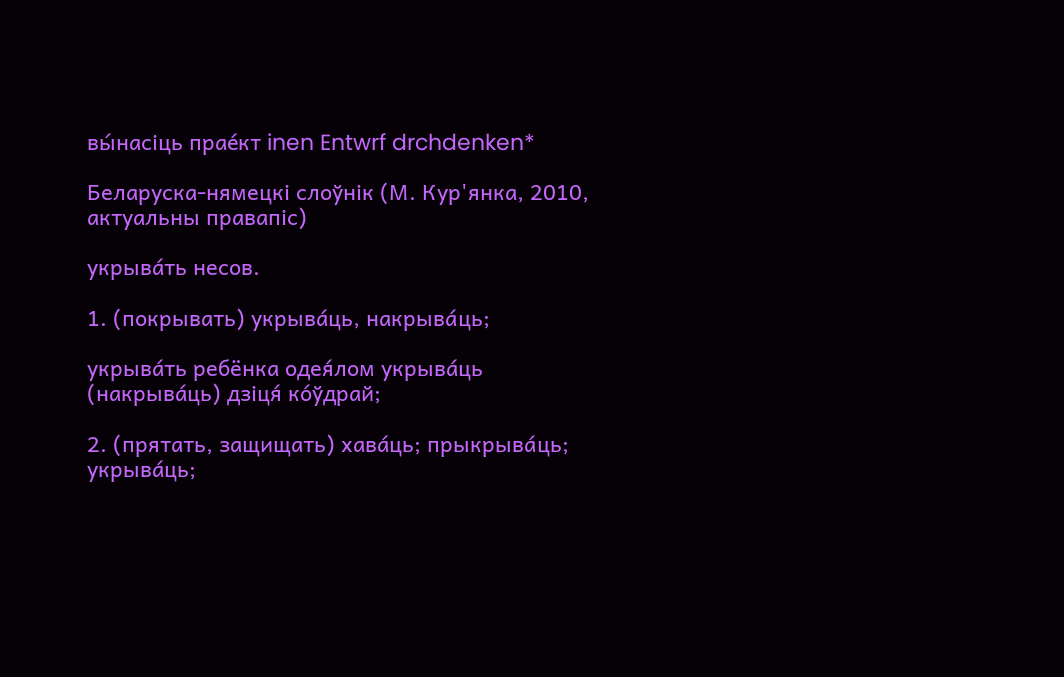вы́насіць прае́кт inen Entwrf drchdenken*

Беларуска-нямецкі слоўнік (М. Кур'янка, 2010, актуальны правапіс)

укрыва́ть несов.

1. (покрывать) укрыва́ць, накрыва́ць;

укрыва́ть ребёнка одея́лом укрыва́ць (накрыва́ць) дзіця́ ко́ўдрай;

2. (прятать, защищать) хава́ць; прыкрыва́ць; укрыва́ць;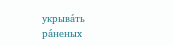укрыва́ть ра́неных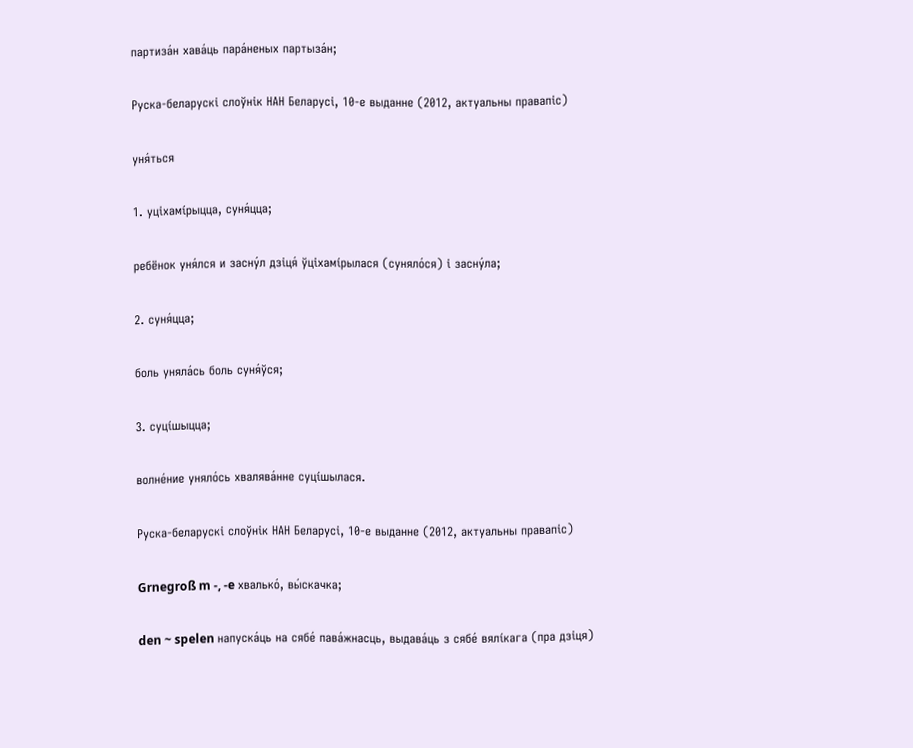партиза́н хава́ць пара́неных партыза́н;

Руска-беларускі слоўнік НАН Беларусі, 10-е выданне (2012, актуальны правапіс)

уня́ться

1. уціхамі́рыцца, суня́цца;

ребёнок уня́лся и засну́л дзіця́ ўціхамі́рылася (суняло́ся) і засну́ла;

2. суня́цца;

боль уняла́сь боль суня́ўся;

3. суці́шыцца;

волне́ние уняло́сь хвалява́нне суці́шылася.

Руска-беларускі слоўнік НАН Беларусі, 10-е выданне (2012, актуальны правапіс)

Grnegroß m -, -e хвалько́, вы́скачка;

den ~ spelen напуска́ць на сябе́ пава́жнасць, выдава́ць з сябе́ вялі́кага (пра дзіця)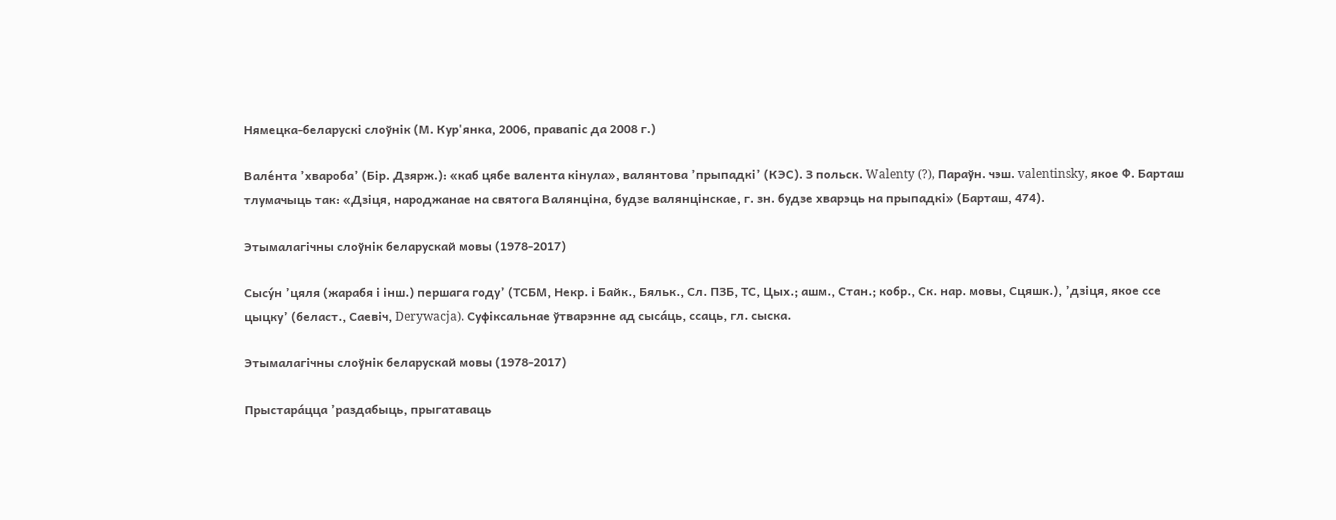Нямецка-беларускі слоўнік (М. Кур'янка, 2006, правапіс да 2008 г.)

Вале́нта ’хвароба’ (Бір. Дзярж.): «каб цябе валента кінула», валянтова ’прыпадкі’ (КЭС). З польск. Walenty (?), Параўн. чэш. valentinsky, якое Ф. Барташ тлумачыць так: «Дзіця, народжанае на святога Валянціна, будзе валянцінскае, г. зн. будзе хварэць на прыпадкі» (Барташ, 474).

Этымалагічны слоўнік беларускай мовы (1978-2017)

Сысу́н ’цяля (жарабя і інш.) першага году’ (ТСБМ, Некр. і Байк., Бяльк., Сл. ПЗБ, ТС, Цых.; ашм., Стан.; кобр., Ск. нар. мовы, Сцяшк.), ’дзіця, якое ссе цыцку’ (беласт., Саевіч, Derywacja). Суфіксальнае ўтварэнне ад сыса́ць, ссаць, гл. сыска.

Этымалагічны слоўнік беларускай мовы (1978-2017)

Прыстара́цца ’раздабыць, прыгатаваць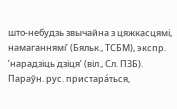што-небудзь звычайна з цяжкасцямі, намаганнямі’ (Бяльк., ТСБМ), экспр. ’нарадзіць дзіця’ (віл., Сл. ПЗБ). Параўн. рус. пристара́ться,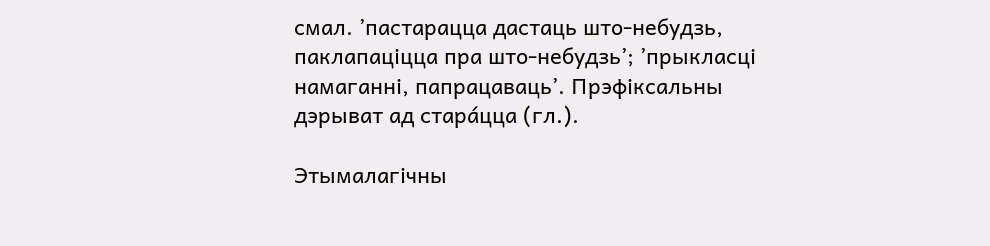смал. ’пастарацца дастаць што-небудзь, паклапаціцца пра што-небудзь’; ’прыкласці намаганні, папрацаваць’. Прэфіксальны дэрыват ад стара́цца (гл.).

Этымалагічны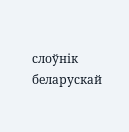слоўнік беларускай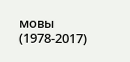мовы (1978-2017)